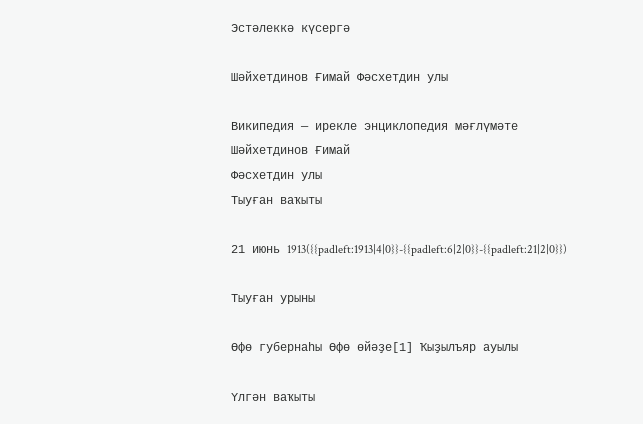Эстәлеккә күсергә

Шәйхетдинов Ғимай Фәсхетдин улы

Википедия — ирекле энциклопедия мәғлүмәте
Шәйхетдинов Ғимай
Фәсхетдин улы
Тыуған ваҡыты

21 июнь 1913({{padleft:1913|4|0}}-{{padleft:6|2|0}}-{{padleft:21|2|0}})

Тыуған урыны

Өфө губернаһы Өфө өйәҙе[1] Ҡыҙылъяр ауылы

Үлгән ваҡыты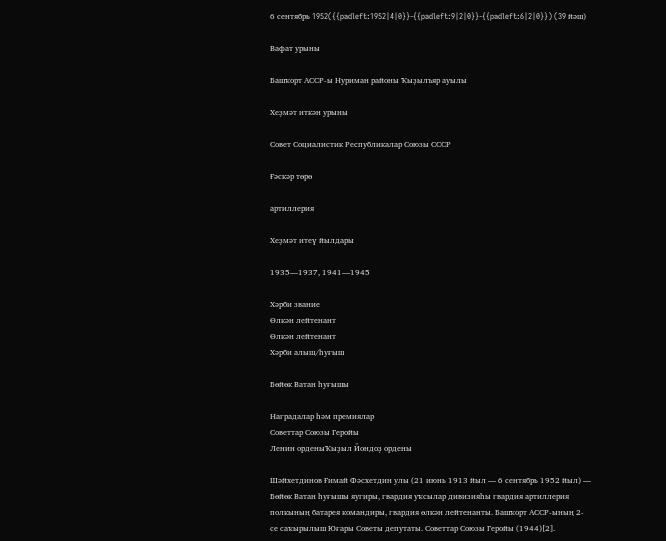6 сентябрь 1952({{padleft:1952|4|0}}-{{padleft:9|2|0}}-{{padleft:6|2|0}}) (39 йәш)

Вафат урыны

Башҡорт АССР-ы Нуриман районы Ҡыҙылъяр ауылы

Хеҙмәт иткән урыны

Совет Социалистик Республикалар Союзы СССР

Ғәскәр төрө

артиллерия

Хеҙмәт итеү йылдары

1935—1937, 1941—1945

Хәрби звание
Өлкән лейтенант
Өлкән лейтенант
Хәрби алыш/һуғыш

Бөйөк Ватан һуғышы

Наградалар һәм премиялар
Советтар Союзы Геройы
Ленин орденыҠыҙыл Йондоҙ ордены

Шәйхетдинов Ғимай Фәсхетдин улы (21 июнь 1913 йыл — 6 сентябрь 1952 йыл) — Бөйөк Ватан һуғышы яугиры, гвардия уҡсылар дивизияһы гвардия артиллерия полкының батарея командиры, гвардия өлкән лейтенанты. Башҡорт АССР-ының 2-се саҡырылыш Юғары Советы депутаты. Советтар Союзы Геройы (1944)[2].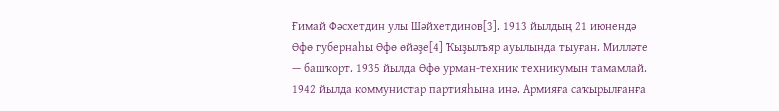Ғимай Фәсхетдин улы Шәйхетдинов[3]. 1913 йылдың 21 июнендә Өфө губернаһы Өфө өйәҙе[4] Ҡыҙылъяр ауылында тыуған. Милләте — башҡорт. 1935 йылда Өфө урман-техник техникумын тамамлай. 1942 йылда коммунистар партияһына инә. Армияға саҡырылғанға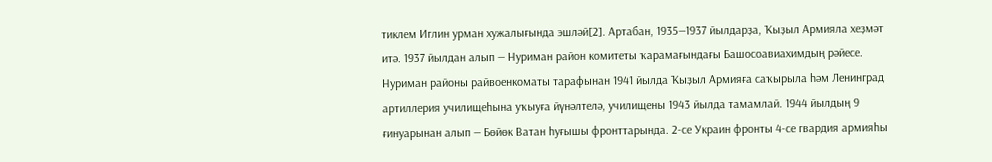тиклем Иглин урман хужалығында эшләй[2]. Артабан, 1935—1937 йылдарҙа, Ҡыҙыл Армияла хеҙмәт итә. 1937 йылдан алып — Нуриман район комитеты ҡарамағындағы Башосоавиахимдың рәйесе. Нуриман районы райвоенкоматы тарафынан 1941 йылда Ҡыҙыл Армияға саҡырыла һәм Ленинград артиллерия училищеһына уҡыуға йүнәлтелә, училищены 1943 йылда тамамлай. 1944 йылдың 9 ғинуарынан алып — Бөйөк Ватан һуғышы фронттарында. 2-се Украин фронты 4-се гвардия армияһы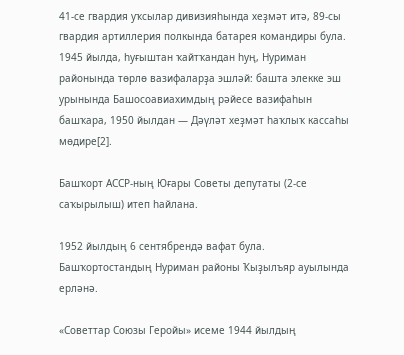41-се гвардия уҡсылар дивизияһында хеҙмәт итә, 89-сы гвардия артиллерия полкында батарея командиры була. 1945 йылда, һуғыштан ҡайтҡандан һуң, Нуриман районында төрлө вазифаларҙа эшләй: башта элекке эш урынында Башосоавиахимдың рәйесе вазифаһын башҡара, 1950 йылдан — Дәүләт хеҙмәт һаҡлыҡ кассаһы мөдире[2].

Башҡорт АССР-ның Юғары Советы депутаты (2-се саҡырылыш) итеп һайлана.

1952 йылдың 6 сентябрендә вафат була. Башҡортостандың Нуриман районы Ҡыҙылъяр ауылында ерләнә.

«Советтар Союзы Геройы» исеме 1944 йылдың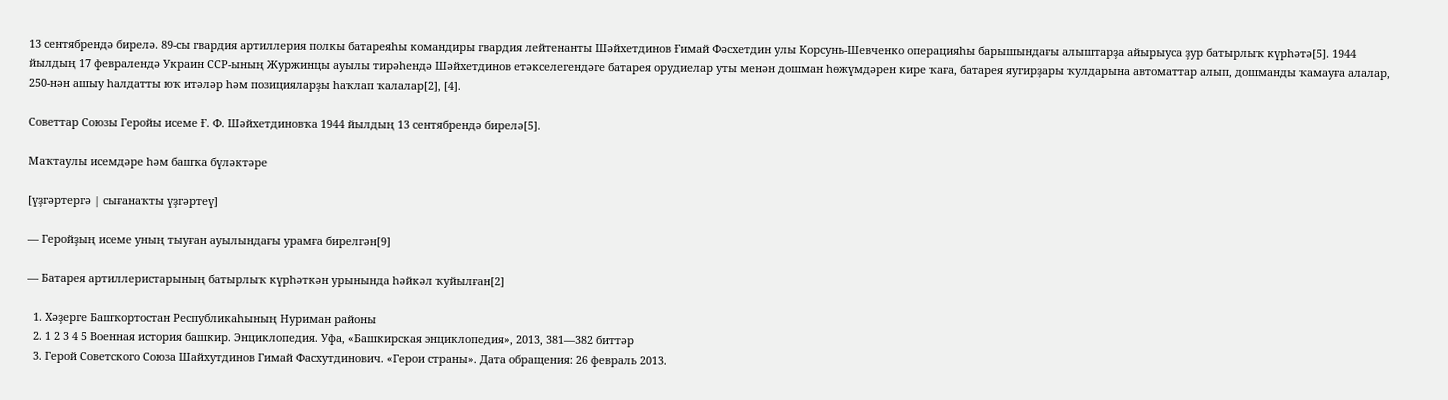13 сентябрендә бирелә. 89-сы гвардия артиллерия полкы батареяһы командиры гвардия лейтенанты Шәйхетдинов Ғимай Фәсхетдин улы Корсунь-Шевченко операцияһы барышындағы алыштарҙа айырыуса ҙур батырлыҡ күрһәтә[5]. 1944 йылдың 17 февралендә Украин ССР-ының Журжинцы ауылы тирәһендә Шәйхетдинов етәкселегендәге батарея орудиелар уты менән дошман һөжүмдәрен кире ҡаға, батарея яугирҙары ҡулдарына автоматтар алып, дошманды ҡамауға алалар, 250-нән ашыу һалдатты юҡ итәләр һәм позицияларҙы һаҡлап ҡалалар[2], [4].

Советтар Союзы Геройы исеме Ғ. Ф. Шәйхетдиновҡа 1944 йылдың 13 сентябрендә бирелә[5].

Маҡтаулы исемдәре һәм башҡа бүләктәре

[үҙгәртергә | сығанаҡты үҙгәртеү]

— Геройҙың исеме уның тыуған ауылындағы урамға бирелгән[9]

— Батарея артиллеристарының батырлыҡ күрһәткән урынында һәйкәл ҡуйылған[2]

  1. Хәҙерге Башҡортостан Республикаһының Нуриман районы
  2. 1 2 3 4 5 Военная история башкир. Энциклопедия. Уфа, «Башкирская энциклопедия», 2013, 381—382 биттәр
  3. Герой Советского Союза Шайхутдинов Гимай Фасхутдинович. «Герои страны». Дата обращения: 26 февраль 2013.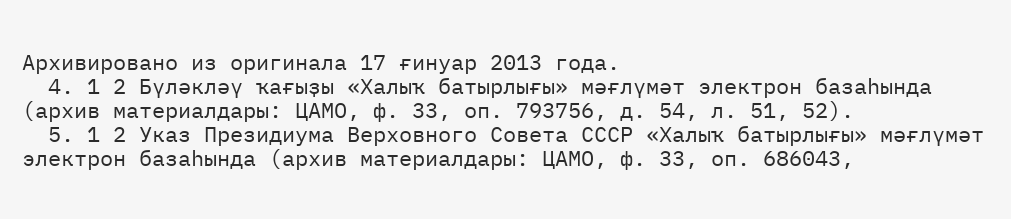Архивировано из оригинала 17 ғинуар 2013 года.
  4. 1 2 Бүләкләү ҡағыҙы «Халыҡ батырлығы» мәғлүмәт электрон базаһында (архив материалдары: ЦАМО, ф. 33, оп. 793756, д. 54, л. 51, 52).
  5. 1 2 Указ Президиума Верховного Совета СССР «Халыҡ батырлығы» мәғлүмәт электрон базаһында (архив материалдары: ЦАМО, ф. 33, оп. 686043,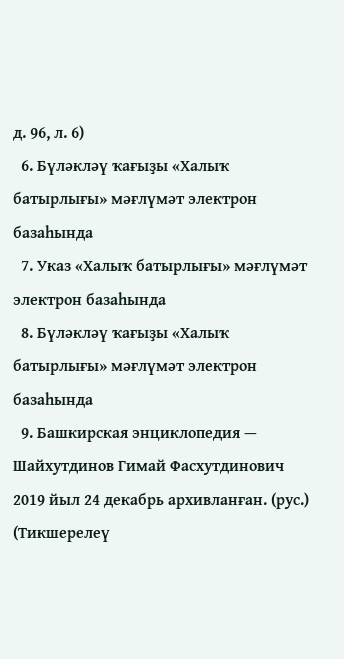д. 96, л. 6)
  6. Бүләкләү ҡағыҙы «Халыҡ батырлығы» мәғлүмәт электрон базаһында
  7. Указ «Халыҡ батырлығы» мәғлүмәт электрон базаһында
  8. Бүләкләү ҡағыҙы «Халыҡ батырлығы» мәғлүмәт электрон базаһында
  9. Башкирская энциклопедия — Шайхутдинов Гимай Фасхутдинович 2019 йыл 24 декабрь архивланған. (рус.) (Тикшерелеү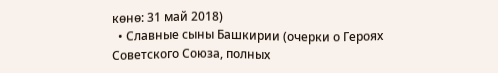көнө: 31 май 2018)
  • Славные сыны Башкирии (очерки о Героях Советского Союза, полных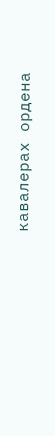кавалерах ордена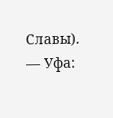Славы). — Уфа: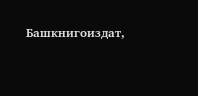Башкнигоиздат,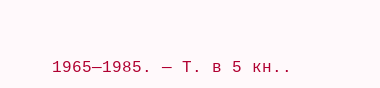1965—1985. — Т. в 5 кн..